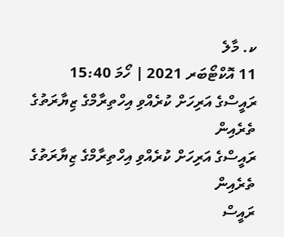ކ. މާލެ
11 އޮކްޓޯބަރ 2021 | ހޯމަ 15:40
ރައީސްގެ އަރިހަށް ކުރެއްވި އިހްތިރާމްގެ ޒިޔާރަތުގެ ތެރެއިން
ރައީސްގެ އަރިހަށް ކުރެއްވި އިހްތިރާމްގެ ޒިޔާރަތުގެ ތެރެއިން
ރައީސް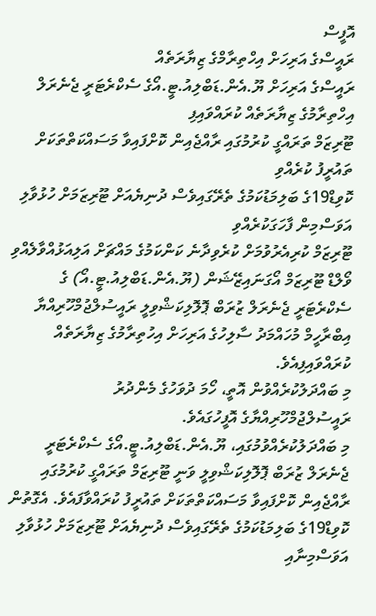އޮފީސް
ރައީސްގެ އަރިހަށް އިހްތިރާމްގެ ޒިޔާރަތެއް
ރައީސްގެ އަރިހަށް ޔޫ.އެން.ޑަބްލިއު.ޓީ.އޯގެ ސެކްރެޓަރީ ޖެނެރަލް އިހްތިރާމުގެ ޒިޔާރަތެއް ކުރައްވައިފި
ޓޫރިޒަމް ތަރައްގީ ކުރުމުގައި ރާއްޖެއިން ކޮށްފައިވާ މަސައްކަތްތަކަށް ތައުރީފު ކުރެއްވި
ކޮވިޑް19ގެ ބަލިމަޑުކަމުގެ ތެރޭގައިވެސް ދުނިޔެއަށް ޓޫރިޒަމަށް ހުޅުވާލި އަވަސްމިން ފާހަގަކުރެއްވި
ޓޫރިޒަމް ކުރިއެރުވުމަށް ކުރެވިދާނެ ކަންކަމުގެ މައްޗަށް އަލިއަޅުއްވާލެއްވި
ވޯލްޑް ޓޫރިޒަމް އޯގަނައިޒޭޝަން (ޔޫ.އެން.ޑަބްލިއު.ޓީ.އޯ) ގެ ސެކްރެޓަރީ ޖެނެރަލް ޒުރަބް ޕޮލޮލިކަޝްވިލީ ރައީސުލްޖުމްހޫރިއްޔާ އިބްރާހީމް މުހައްމަދު ސާލިހުގެ އަރިހަށް އިހުތިރާމުގެ ޒިޔާރަތެއް ކުރައްވައިފިއެވެ.
މި ބައްދަލުކުރެއްވުން އޮތީ، ހޯމަ ދުވަހުގެ މެންދުރު ރައީސުލްޖުމްހޫރިއްޔާގެ އޮފީހުގައެވެ.
މި ބައްދަލުކުރެއްވުމުގައި، ޔޫ.އެން.ޑަބްލިއު.ޓީ.އޯގެ ސެކްރެޓަރީ ޖެނެރަލް ޒުރަބް ޕޮލޮލިކަޝްވިލީ ވަނީ ޓޫރިޒަމް ތަރައްގީ ކުރުމުގައި ރާއްޖެއިން ކޮށްފައިވާ މަސައްކަތްތަކަށް ތައުރީފު ކުރައްވާފައެވެ. އެގޮތުން ކޮވިޑް19ގެ ބަލިމަޑުކަމުގެ ތެރޭގައިވެސް ދުނިޔެއަށް ޓޫރިޒަމަށް ހުޅުވާލި އަވަސްމިނާއި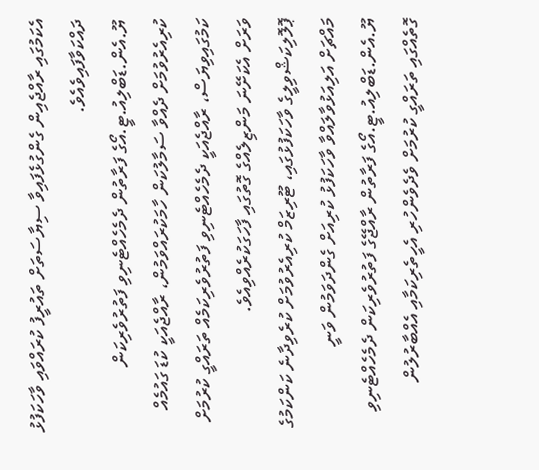އެކަމުގައި ރާއްޖެއިން ގެންގުޅެފައިވާ ސިޔާސަތަށް ތައުރީފު ކުރައްވައި ވާހަކަފުޅު ދައްކަވާފައިވެއެވެ.
ޔޫ.އެން.ޑަބްލިއު.ޓީ.އޯގެ ފަރާތުން ދެމެހެއްޓެނިވި ފަތުރުވެރިކަން ކުރިއެރުވުމަށް ދެއްވާ ސަމާލުކަން ހާމަކުރައްވަމުން، ރާއްޖެއަކީ ކުޑަ ގައުމެއް ކަމުގައިވިޔަސް، ރާއްޖެއަކީ ދެމެހެއްޓެނިވި ފަތުރުވެރިކަމެއް ތަރައްގީ ކުރުމަށް ވަރަށް އެކަށޭނަ މަންޒިލެއްގެ ގޮތުގައި ފާހަގަކުރެއްވިއެވެ.
ޕޮލޮލިކަޝްވިލީގެ ވާހަކަފުޅުގައި، ޓޫރިޒަމް ކުރިއެރުވުމަށް ކުރެވިދާނެ ކަންކަމުގެ މައްޗަށް އަލިއަޅުވާލައްވާ ވާހަކަފުޅު ކުރިއަށް ގެންދަވަމުން ވަނީ ޔޫ.އެން.ޑަބްލިއު.ޓީ.އޯގެ ފަރާތުން ރާއްޖޭގެ ފަތުރުވެރިކަން ދެމެހެއްޓެނިވި ގޮތެއްގައި ތަރައްގީ ކުރުމަށް ވެދެވެންހުރި އެހީތެރިކަމާއި އެއްބާރުލުން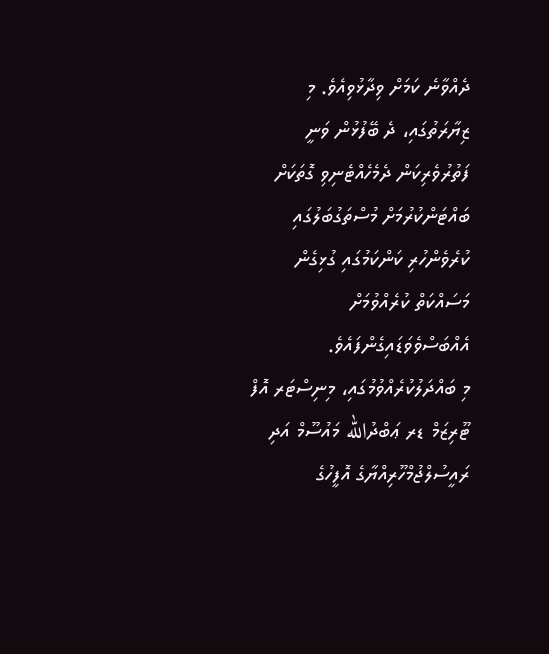ދެއްވާނެ ކަމަށް ވިދާޅުވިއެވެ. މި ޒިޔާރަތުގައި، ދެ ބޭފުޅުން ވަނީ ފަތުރުވެރިކަން ދެމެހެއްޓެނިވި ގޮތަކަށް ބައްޓަންކުރުމަށް މުސްތަގުބަލުގައި ކުރެވެންހުރި ކަންކަމުގައި ގުޅިގެން މަސައްކަތް ކުރެއްވުމަށް އެއްބަސްވެވަޑައިގެންފައެވެ.
މި ބައްދަލުކުރެއްވުމުގައި، މިނިސްޓަރ އޮފް ޓޫރިޒަމް ޑރ ޢަބްދުالله މައުސޫމް އަދި ރައީސުލްޖުމްހޫރިއްޔާގެ އޮފީހުގެ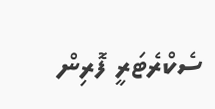ސެކްރެޓަރީ ފޮރިން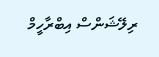ރިލޭޝަންސް އިބްރާހީމް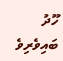ހޫދު ބައިވެރިވެ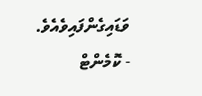ވަޑައިގެންފައިވެއެވެ.
- ކޮމެންޓް